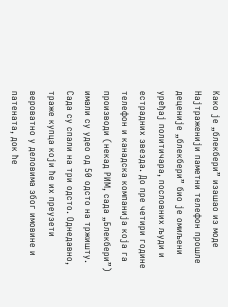Како је „блекбери” изашао из моде
Најтраженији паметни телефон прошле деценије „блекбери” био је омиљени уређај политичара, пословних људи и естрадних звезда. До пре четири године телефон и канадска компанија која га производи (некад РИМ, сада „Блекбери”) имали су удео од 50 одсто на тржишту.
Сада су спали на три одсто. Однедавно, траже купца који ће их преузети вероватно у деловима због имовине и патената, док ће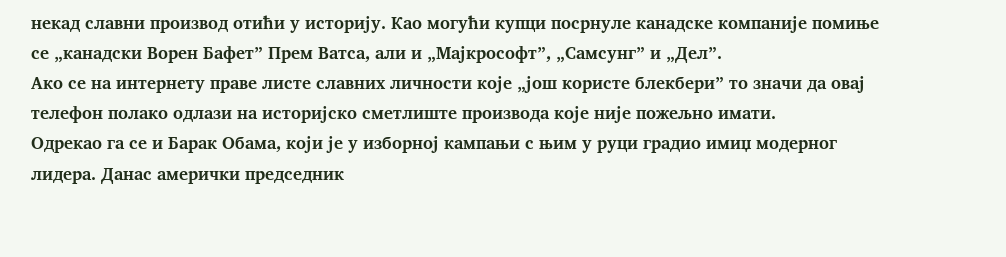некад славни производ отићи у историју. Као могући купци посрнуле канадске компаније помиње се „канадски Ворен Бафет” Прем Ватса, али и „Мајкрософт”, „Самсунг” и „Дел”.
Ако се на интернету праве листе славних личности које „још користе блекбери” то значи да овај телефон полако одлази на историјско сметлиште производа које није пожељно имати.
Одрекао га се и Барак Обама, који је у изборној кампањи с њим у руци градио имиџ модерног лидера. Данас амерички председник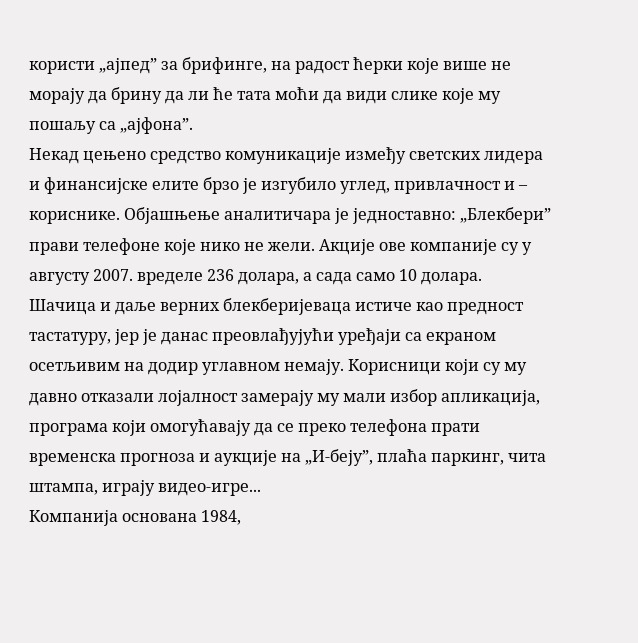користи „ајпед” за брифинге, на радост ћерки које више не морају да брину да ли ће тата моћи да види слике које му пошаљу са „ајфона”.
Некад цењено средство комуникације између светских лидера и финансијске елите брзо је изгубило углед, привлачност и – кориснике. Објашњење аналитичара је једноставно: „Блекбери” прави телефоне које нико не жели. Акције ове компаније су у августу 2007. вределе 236 долара, а сада само 10 долара.
Шачица и даље верних блекберијеваца истиче као предност тастатуру, јер је данас преовлађујући уређаји са екраном осетљивим на додир углавном немају. Корисници који су му давно отказали лојалност замерају му мали избор апликација, програма који омогућавају да се преко телефона прати временска прогноза и аукције на „И-беју”, плаћа паркинг, чита штампа, играју видео-игре...
Компанија основана 1984,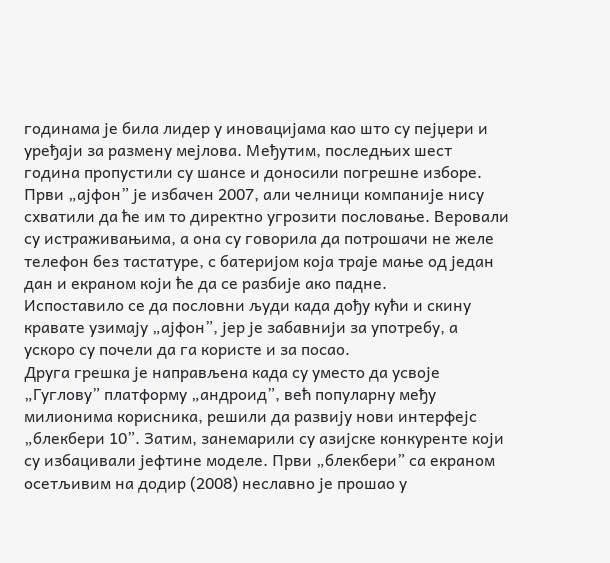годинама је била лидер у иновацијама као што су пејџери и уређаји за размену мејлова. Међутим, последњих шест година пропустили су шансе и доносили погрешне изборе.
Први „ајфон” је избачен 2007, али челници компаније нису схватили да ће им то директно угрозити пословање. Веровали су истраживањима, а она су говорила да потрошачи не желе телефон без тастатуре, с батеријом која траје мање од један дан и екраном који ће да се разбије ако падне.
Испоставило се да пословни људи када дођу кући и скину кравате узимају „ајфон”, јер је забавнији за употребу, а ускоро су почели да га користе и за посао.
Друга грешка је направљена када су уместо да усвоје „Гуглову” платформу „андроид”, већ популарну међу милионима корисника, решили да развију нови интерфејс „блекбери 10”. Затим, занемарили су азијске конкуренте који су избацивали јефтине моделе. Први „блекбери” са екраном осетљивим на додир (2008) неславно је прошао у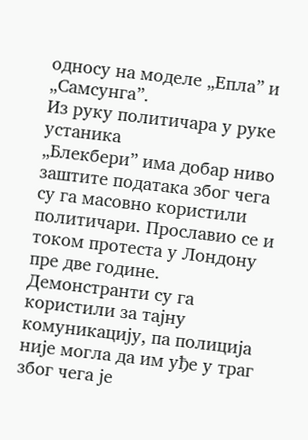односу на моделе „Епла” и „Самсунга”.
Из руку политичара у руке устаника
„Блекбери” има добар ниво заштите података због чега су га масовно користили политичари. Прославио се и током протеста у Лондону пре две године. Демонстранти су га користили за тајну комуникацију, па полиција није могла да им уђе у траг због чега је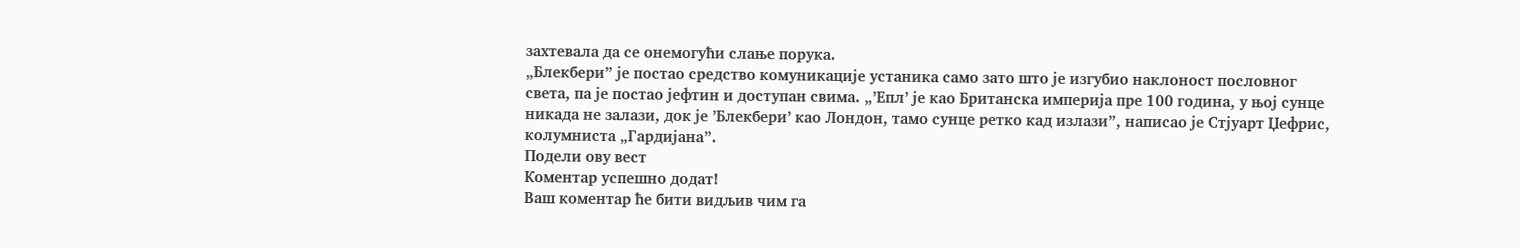захтевала да се онемогући слање порука.
„Блекбери” је постао средство комуникације устаника само зато што је изгубио наклоност пословног света, па је постао јефтин и доступан свима. „’Епл’ је као Британска империја пре 100 година, у њој сунце никада не залази, док је ’Блекбери’ као Лондон, тамо сунце ретко кад излази”, написао је Стјуарт Џефрис, колумниста „Гардијана”.
Подели ову вест
Комeнтар успeшно додат!
Ваш комeнтар ћe бити видљив чим га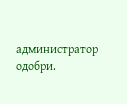администратор одобри.